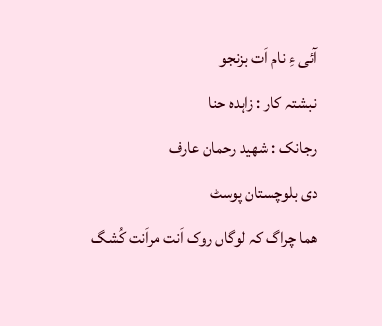آئی ءِ نام اَت بزنجو
نبشتہ کار : زاہدہ حنا
رجانک : شھید رحمان عارف
دی بلوچستان پوسٹ
ھما چراگ کہ لوگاں روک اَنت مراَنت کُشگ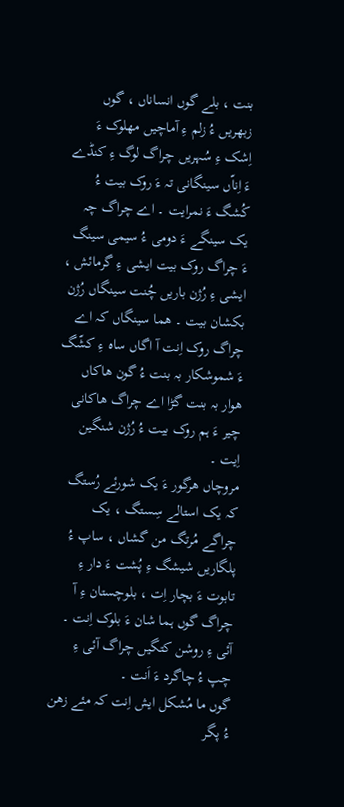بنت ، بلے گوں انساناں ، گوں زبھریں ءُ زلم ءِ آماچیں مھلوک ءَ اِشک ءِ سُہریں چراگ لوگ ءِ کنڈے ءَ اِناّں سینگانی تہ ءَ روک بیت ءُ کُشگ ءَ نمرایت ۔ اے چراگ چہ یک سینگے ءَ دومی ءُ سیمی سینگ ءَ چراگ روک بیت ایشی ءِ گرمائش ، ایشی ءِ رُژن باریں چُنت سینگاں رُژن بکشان بیت ۔ ھما سینگاں کہ اے چراگ روک اِنت آ اگاں ساہ ءِ کشّگ ءَ شموشکار بہ بنت ءُ گون ھاکاں ھوار بہ بنت گڑا اے چراگ ھاکانی چیر ءَ ہم روک بیت ءُ رُژن شنگین اِیت ۔
مروچاں ھرگور ءَ یک شورئے رُستگ کہ یک استالے سِستگ ، یک چراگے مُرتگ من گشاں ، ساپ ءُ پلگاریں شیشگ ءِ پُشت ءَ دار ءِ تابوت ءَ بچار اِت ، بلوچستان ءِ آ چراگ گوں ہما شان ءَ بلوک اِنت ۔ آئی ءِ روشن کتگیں چراگ آئی ءِ چپ ءُ چاگرد ءَ اَنت ۔
گوں ما مُشکل ایش اِنت کہ مئے زھن ءُ پگر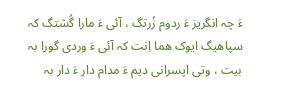ءَ چہ انگریز ءَ ردوم زُرتگ ، آئی ءَ مارا گُشتگ کہ سپاھیگ ایوک ھما اِنت کہ آئی ءَ وردی گورا بہ بیت ، وتی اپسرانی دیم ءَ مدام دار ءَ دار بہ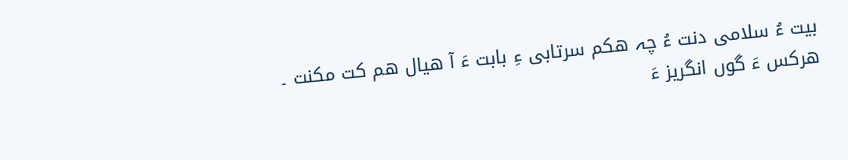بیت ءُ سلامی دنت ءُ چہ ھکم سرتابی ءِ بابت ءَ آ ھیال ھم کت مکنت ۔
ھرکس ءَ گوں انگریز ءَ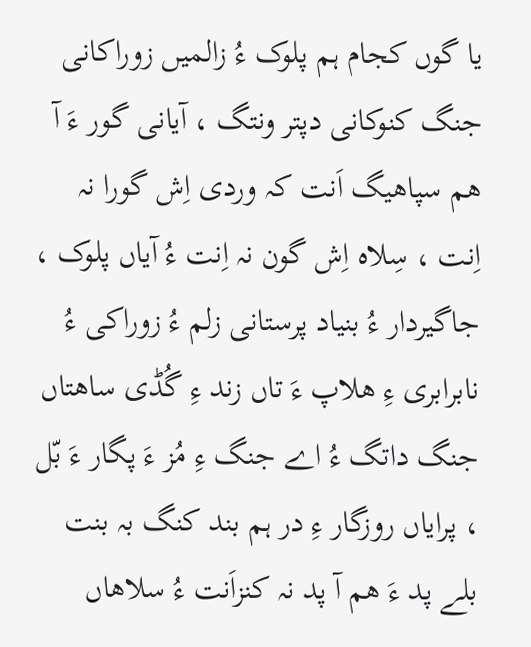یا گوں کجام ہم پلوک ءُ زالمیں زوراکانی جنگ کنوکانی دپتر ونتگ ، آیانی گور ءَ آ ھم سپاھیگ اَنت کہ وردی اِش گورا نہ اِنت ، سِلاہ اِش گون نہ اِنت ءُ آیاں پلوک ، جاگیردار ءُ بنیاد پرستانی زلم ءُ زوراکی ءُ نابرابری ءِ ھلاپ ءَ تاں زند ءِ گُڈی ساھتاں جنگ داتگ ءُ اے جنگ ءِ مُز ءَ پگار ءَ بّل ، پرایاں روزگار ءِ در ہم بند کنگ بہ بنت بلے پد ءَ ھم آ پد نہ کنزاَنت ءُ سلاھاں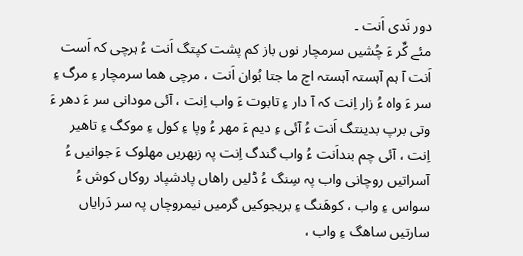دور نَدی اَنت ۔
مئے کِّر ءَ چُشیں سرمچار نوں باز کم پشت کپتگ اَنت ءُ ہرچی کہ اَست اَنت آ ہم آہستہ آہستہ اچ ما جتا بُوان اَنت ، مرچی ھما سرمچار ءِ مرگ ءِ سر ءَ واہ ءُ زار اِنت کہ آ دار ءِ تابوت ءَ واب اِنت ، آئی مودانی سر ءَ دھر ءَ وتی برپ بدینتگ اَنت ءُ آئی ءِ دیم ءَ مھر ءُ وپا ءِ کول ءِ موکگ ءِ تاھیر اِنت ، آئی چم بنداَنت ءُ واب گندگ اِنت پہ زبھریں مھلوک ءَ جوانیں ءُ آسراتیں روچانی واب پہ سِنگ ءُ ڈلیں راھاں پادشپاد روکاں کوش ءُ سواس ءِ واب ، کوھَنگ ءِ بریجوکیں گرمیں نیمروچاں پہ سر دَرایاں سارتیں ساھگ ءِ واب ،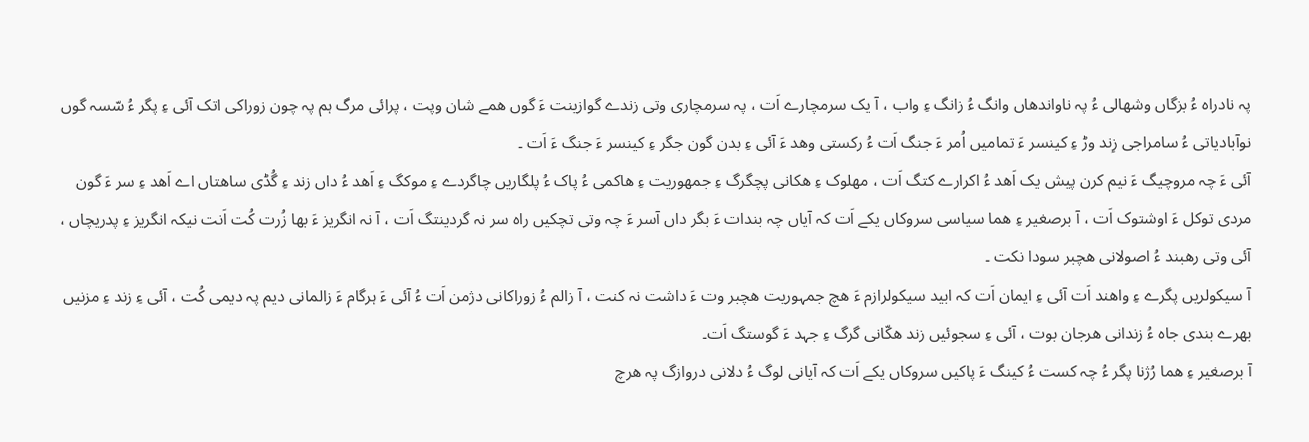پہ نادراہ ءُ بزگاں وشھالی ءُ پہ ناواندھاں وانگ ءُ زانگ ءِ واب ، آ یک سرمچارے اَت ، پہ سرمچاری وتی زندے گوازینت ءَ گوں ھمے شان وپت ، پرائی مرگ ہم پہ چون زوراکی اتک آئی ءِ پگر ءُ سّسہ گوں نوآبادیاتی ءُ سامراجی زِند وڑ ءِ کینسر ءَ تمامیں اُمر ءَ جنگ اَت ءُ رکستی وھد ءَ آئی ءِ بدن گون جگر ءِ کینسر ءَ جنگ ءَ اَت ۔
آئی ءَ چہ مروچیگ ءَ نیم کرن پیش یک اَھد ءُ اکرارے کتگ اَت ، مھلوک ءِ ھکانی پچگرگ ءِ جمھوریت ءِ ھاکمی ءُ پاک ءُ پلگاریں چاگردے ءِ موکگ ءِ اَھد ءُ داں زند ءِ گُڈی ساھتاں اے اَھد ءِ سر ءَ گون مردی توکل ءَ اوشتوک اَت ، آ برصغیر ءِ ھما سیاسی سروکاں یکے اَت کہ آیاں چہ بندات ءَ بگر داں آسر ءَ چہ وتی تچکیں راہ سر نہ گردینتگ اَت ، آ نہ انگریز ءَ بھا زُرت کُت اَنت نیکہ انگریز ءِ پدریچاں ، آئی وتی رھبند ءُ اصولانی ھچبر سودا نکت ۔
آ سیکولریں پگرے ءِ واھند اَت آئی ءِ ایمان اَت کہ ابید سیکولرازم ءَ ھچ جمہوریت ھچبر وت ءَ داشت نہ کنت ، آ زالم ءُ زوراکانی دژمن اَت ءُ آئی ءَ ہرگام ءَ زالمانی دیم پہ دیمی کُت ، آئی ءِ زند ءِ مزنیں بھرے بندی جاہ ءُ زندانی ھرجان بوت ، آئی ءِ سجوئیں زند ھکّانی گرگ ءِ جہد ءَ گوستگ اَت۔
آ برصغیر ءِ ھما رُژنا پگر ءُ چہ کست ءُ کینگ ءَ پاکیں سروکاں یکے اَت کہ آیانی لوگ ءُ دلانی دروازگ پہ ھرچ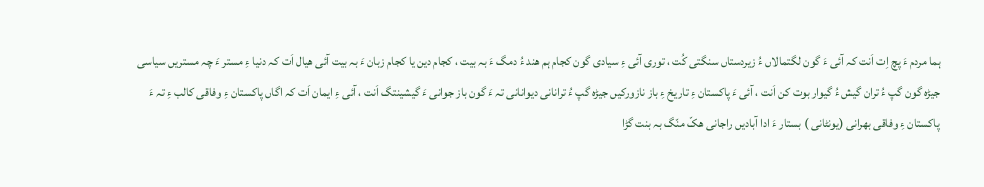ہما مردم ءَ پچ اِت اَنت کہ آئی ءَ گون لگتمالاں ءُ زیردستاں سنگتی کُت ، توری آئی ءِ سیادی گون کجام ہم ھند ءُ دمگ ءَ بہ بیت ، کجام دین یا کجام زبان ءَ بہ بیت آئی ھیال اَت کہ دنیا ءِ مستر ءَ چہ مستریں سیاسی جیڑہ گون گپ ءُ تران گیش ءُ گیوار بوت کن اَنت ، آئی ءَ پاکستان ءِ تاریخ ءِ باز نازورکیں جیڑہ گپ ءُ ترانانی دیوانانی تہ ءَ گون باز جوانی ءَ گیشینتگ اَنت ، آئی ءِ ایمان اَت کہ اگاں پاکستان ءِ وفاقی کالب ءِ تہ ءَ پاکستان ءِ وفاقی بھرانی (یونٹانی ) بستار ءَ ادا آبادیں راجانی ھکّ منّگ بہ بنت گڑا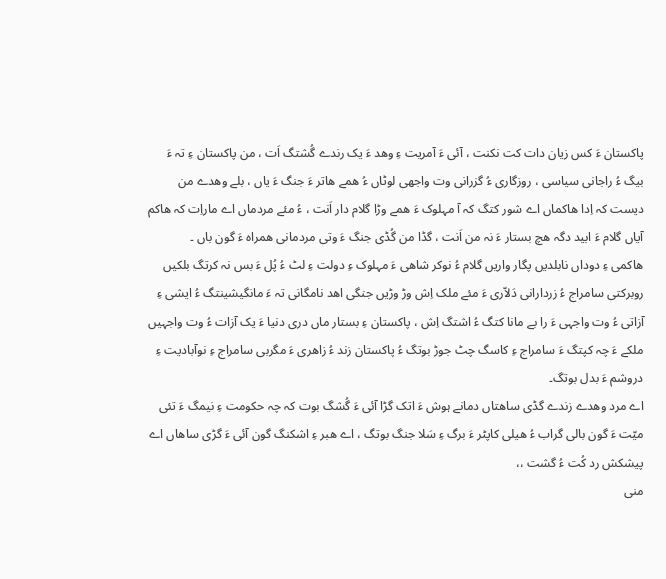پاکستان ءَ کس زیان دات کت نکنت ، آئی ءَ آمریت ءِ وھد ءَ یک رندے گُشتگ اَت ، من پاکستان ءِ تہ ءَ بیگ ءُ راجانی سیاسی ، روزگاری ءُ گزرانی وت واجھی لوٹاں ءُ ھمے ھاتر ءَ جنگ ءَ یاں ، بلے وھدے من دیست کہ اِدا ھاکماں اے شور کتگ کہ آ مہلوک ءَ ھمے وڑا گلام دار اَنت ، ءُ مئے مردماں اے ماراِت کہ ھاکم آیاں گلام ءَ ابید دگہ ھچ بستار ءَ نہ من اَنت ، گڈا من گُڈی جنگ ءَ وتی مردمانی ھمراہ ءَ گون باں ۔
ھاکمی ءِ دوداں نابلدیں پگار واریں گلام ءُ نوکر شاھی ءَ مہلوک ءِ دولت ءِ لٹ ءُ پُل ءَ بس نہ کرتگ بلکیں روبرکتی سامراج ءُ زردارانی دَلاّری ءَ مئے ملک اِش وڑ وڑیں جنگی اھد نامگانی تہ ءَ مانگیشینتگ ءُ ایشی ءِ آزاتی ءُ وت واجہی ءَ را بے مانا کتگ ءُ اشتگ اِش ، پاکستان ءِ بستار ماں دری دنیا ءَ یک آزات ءُ وت واجہیں ملکے ءَ چہ کپتگ ءَ سامراج ءِ کاسگ چٹ جوڑ بوتگ ءُ پاکستان زند ءُ زاھری ءَ مگربی سامراج ءِ نوآبادیت ءِ دروشم ءَ بدل بوتگ۔
اے مرد وھدے زندے گڈی ساھتاں دمانے ہوش ءَ اتک گڑا آئی ءَ گُشگ بوت کہ چہ حکومت ءِ نیمگ ءَ تئی میّت ءَ گون بالی گراب ءُ ھیلی کاپٹر ءَ برگ ءِ سَلا جنگ بوتگ ، اے ھبر ءِ اشکنگ گون آئی ءَ گڑی ساھاں اے پیشکش رد کُت ءُ گشت ،،
منی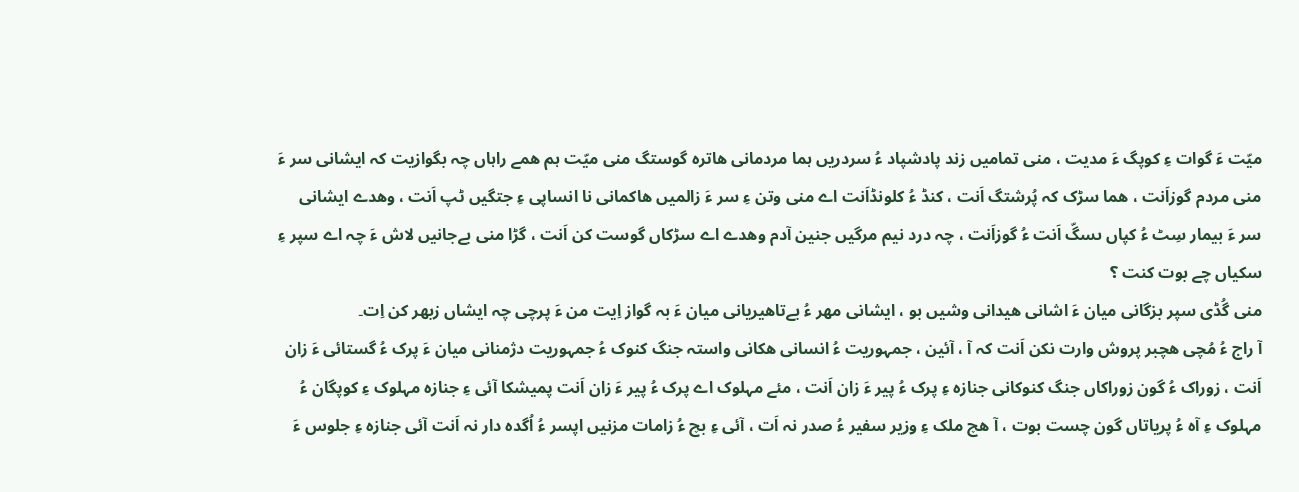میّت ءَ گوات ءِ کوپگ ءَ مدیت ، منی تمامیں زند پادشپاد ءُ سردریں ہما مردمانی ھاترہ گوستگ منی میّت ہم ھمے راہاں چہ بگوازیت کہ ایشانی سر ءَ منی مردم گوزاَنت ، ھما سڑک کہ پُرشتگ اَنت ، کنڈ ءُ کلونڈاَنت اے منی وتن ءِ سر ءَ زالمیں ھاکمانی نا انساپی ءِ جتگیں ٹپ اَنت ، وھدے ایشانی سر ءَ بیمار سِٹ ءُ کپاں ںسگّ اَنت ءُ گوزاَنت ، چہ درد نیم مرگیں جنین آدم وھدے اے سڑکاں گوست کن اَنت ، گڑا منی بےجانیں لاش ءَ چہ اے سپر ءِ سکیاں چے بوت کنت ؟
منی گُڈی سپر بزگانی میان ءَ اشانی ھیدانی وشیں بو ، ایشانی مھر ءُ بےتاھیریانی میان ءَ بہ گواز اِیت من ءَ پرچی چہ ایشاں زبھر کن اِت۔
آ راج ءُ مُچی ھچبر پروش وارت نکن اَنت کہ آ ، آئین ، جمہوریت ءُ انسانی ھکانی واستہ جنگ کنوک ءُ جمہوریت دژمنانی میان ءَ پرک ءُ گستائی ءَ زان اَنت ، زوراک ءُ گون زوراکاں جنگ کنوکانی جنازہ ءِ پرک ءُ پیر ءَ زان اَنت ، مئے مہلوک اے پرک ءُ پیر ءَ زان اَنت پمیشکا آئی ءِ جنازہ مہلوک ءِ کوپگان ءُ مہلوک ءِ آہ ءُ پریاتاں گون چست بوت ، آ ھچ ملک ءِ وزیر سفیر ءُ صدر نہ اَت ، آئی ءِ بچ ءُ زامات مزنیں اپسر ءُ اُگدہ دار نہ اَنت آئی جنازہ ءِ جلوس ءَ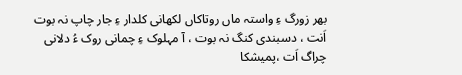بھر زورگ ءِ واستہ ماں روتاکاں لکھانی کلدار ءِ جار چاپ نہ بوت اَنت ، دسبندی کنگ نہ بوت ، آ مہلوک ءِ چمانی روک ءُ دلانی چراگ اَت ،پمیشکا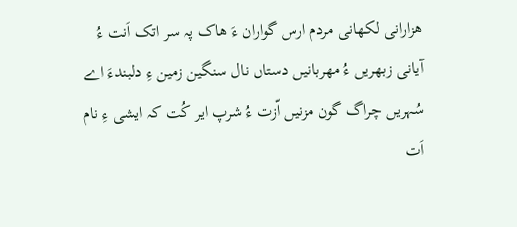ھزارانی لکھانی مردم ارس گواران ءَ ھاک پہ سر اتک اَنت ءُ آیانی زبھریں ءُ مھربانیں دستاں نال سنگین زمین ءِ دلبندءَ اے سُہریں چراگ گون مزنیں اّزت ءُ شرپ ایر کُت کہ ایشی ءِ نام اَت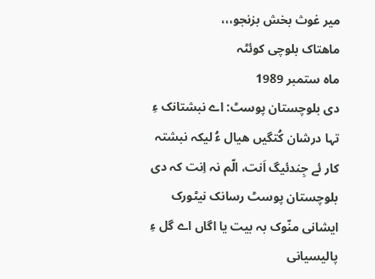میر غوث بخش بزنجو،،،
ماھتاک بلوچی کوئٹہ
ماہ ستمبر 1989
دی بلوچستان پوسٹ: اے نبشتانک ءِ تہا درشان کُتگیں ھیال ءُ لیکہ نبشتہ کار ئے جِندئیگ اَنت، الّم نہ اِنت کہ دی بلوچستان پوسٹ رسانک نیٹورک ایشانی منّوک بہ بیت یا اگاں اے گل ءِ پالیسیانی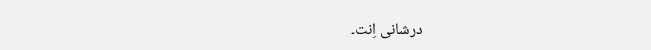درشانی اِنت۔